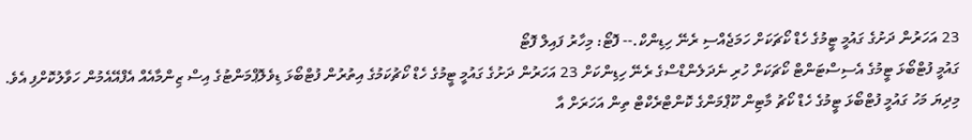23 އަހަރުން ދަށުގެ ގައުމީ ޓީމުގެ ހެޑް ކޯޗަކަށް ހަމަޖެއްސި ރެނޭ ހިޑިންކް.-- ފޮޓޯ: މިހާރު ފައިލް ފޮޓޯ
ގައުމީ ފުޓްބޯޅަ ޓީމުގެ އެސިސްޓަންޓް ކޯޗަކަށް ހުރި ނެދަލެންޑްސްގެ ރެނޭ ހިޑިންކަށް 23 އަހަރުން ދަށުގެ ގައުމީ ޓީމުގެ ހެޑް ކޯޗުކަމުގެ އިތުރުން ފުޓްބޯޅަ ޑިވެލޮޕްމަންޓުގެ އިސް ޒިންމާއެއް އެފްއޭއެމުން ހަވާލުކޮށްފި އެވެ.
މިދިޔަ މަހު ގައުމީ ފުޓްބޯޅަ ޓީމުގެ ހެޑް ކޯޗު މާޓިން ކޫޕްމަންގެ ކޮންޓްރެކްޓް ތިން އަހަރަށް އާ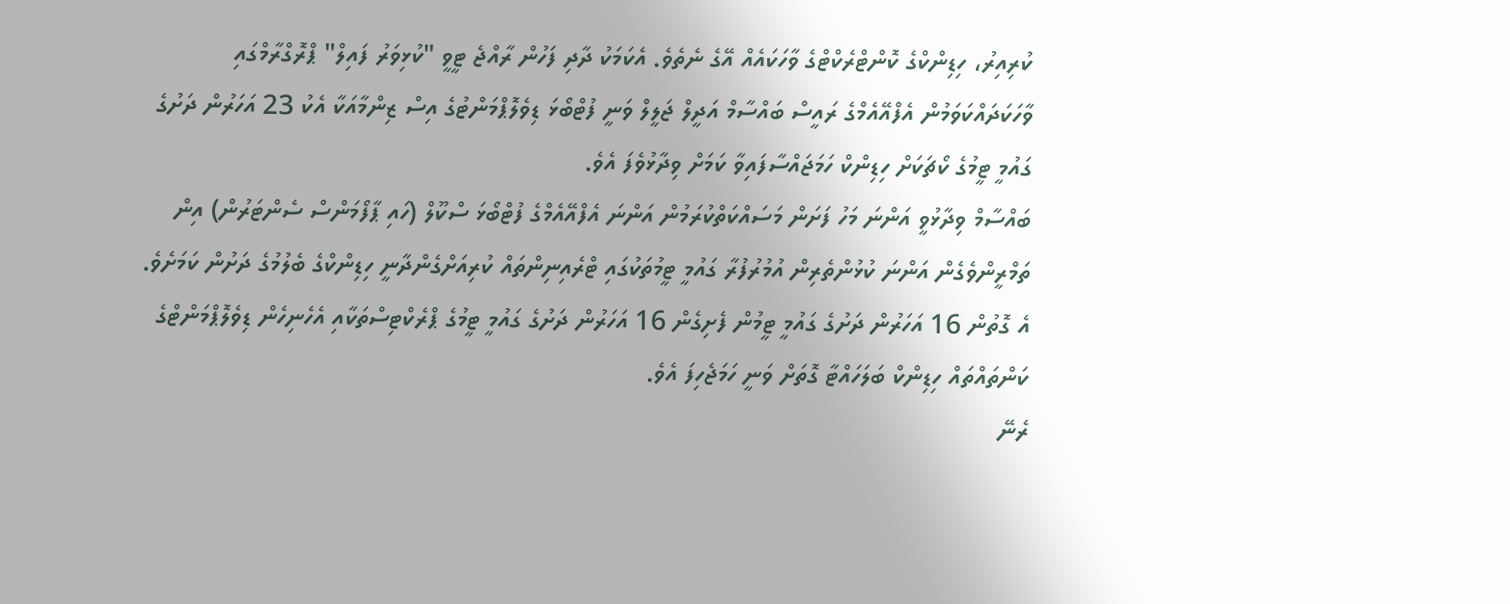ކުރިއިރު، ހިޑިންކްގެ ކޮންޓްރެކްޓްގެ ވާހަކައެއް އޭގެ ނެތެވެ. އެކަމަކު ދާދި ފަހުން ރާއްޖެ ޓީވީ "ކުޅިވަރު ފައިލް" ޕްރޮގްރާމްގައި ވާހަކަދައްކަވަމުން އެފްއޭއެމްގެ ރައީސް ބައްސާމް އަދީލް ޖަލީލް ވަނީ ފުޓްބޯޅަ ޑިވެލޮޕްމަންޓުގެ އިސް ޒިންމާއަކާ އެކު 23 އަހަރުން ދަށުގެ ގައުމީ ޓީމުގެ ކޯޗަކަށް ހިޑިންކް ހަމަޖައްސާފައިވާ ކަމަށް ވިދާޅުވެފަ އެވެ.
ބައްސާމް ވިދާޅުވީ އަންނަ މަހު ފަށަން މަސައްކަތްކުރަމުން އަންނަ އެފްއޭއެމްގެ ފުޓްބޯޅަ ސްކޫލް (ހައި ޕާފޯމަންސް ސެންޓަރުން) އިން ތަމްރީންވެގެން އަންނަ ކުޅުންތެރިން އުމުރުފުރާ ގައުމީ ޓީމުތަކުގައި ޓްރެއިނިންތައް ކުރިއަށްގެންދާނީ ހިޑިންކްގެ ބެލުމުގެ ދަށުން ކަމަށެވެ. އެ ގޮތުން 16 އަހަރުން ދަށުގެ ގައުމީ ޓީމުން ފެށިގެން 16 އަހަރުން ދަށުގެ ގައުމީ ޓީމުގެ ޕްރެކްޓިސްތަކާއި އެހެނިހެން ޑިވެލޮޕްމަންޓްގެ ކަންތައްތައް ހިޑިންކް ބަލަހައްޓާ ގޮތަށް ވަނީ ހަމަޖެހިފަ އެވެ.
ރެނޭ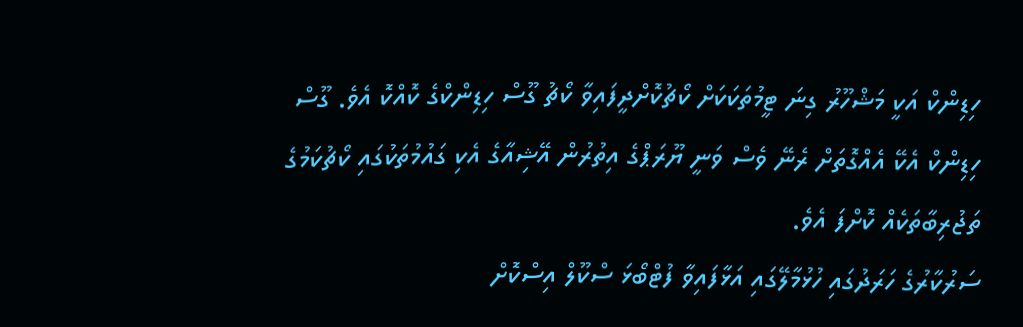ހިޑިންކް އަކީ މަޝްހޫރު ގިނަ ޓީމުތަކަކަށް ކޯޗުކޮށްދީފައިވާ ކޯޗު ގޫސް ހިޑިންކްގެ ކޮއްކޮ އެވެ. ގޫސް ހިޑިންކް އެކޭ އެއްގޮތަށް ރެނޭ ވެސް ވަނީ ޔޫރަޕްގެ އިތުރުން އޭޝިއާގެ އެކި ގައުމުތަކުގައި ކޯޗުކަމުގެ ތަޖުރިބާތަކެއް ކޮށްފަ އެވެ.
ސަރުކާރުގެ ހަރަދުގައި ހުޅުމާލޭގައި އަޅާފައިވާ ފުޓްބޯޅަ ސްކޫލް އިސްކޮށް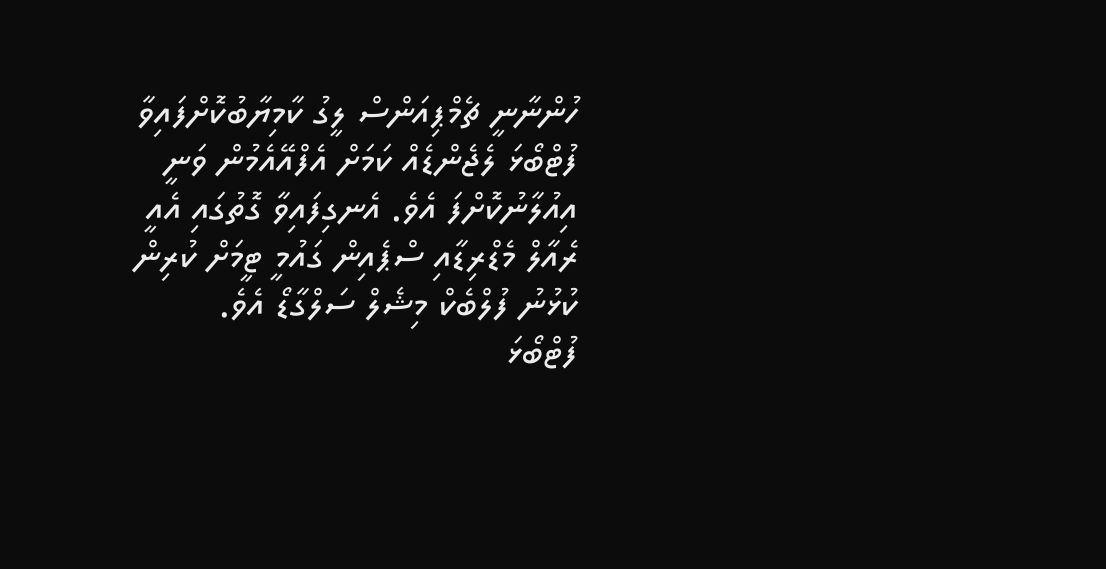ހުންނާނީ ޗެމްޕިއަންސް ލީގު ކާމިޔާބުކޮށްފައިވާ ފުޓްބޯޅަ ލެޖެންޑެއް ކަމަށް އެފްއޭއެމުން ވަނީ އިއުލާނުކޮށްފަ އެވެ. އެނގިފައިވާ ގޮތުގައި އެއީ ރެއާލް މެޑްރިޑާއި ސްޕެއިން ގައުމީ ޓީމަށް ކުރިން ކުޅުނު ފުލްބެކް މިޝެލް ސަލްގާޑޯ އެވެ.
ފުޓްބޯޅަ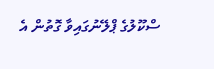ސްކޫލުގެ ޕްލޭނުގައިވާ ގޮތުން އެ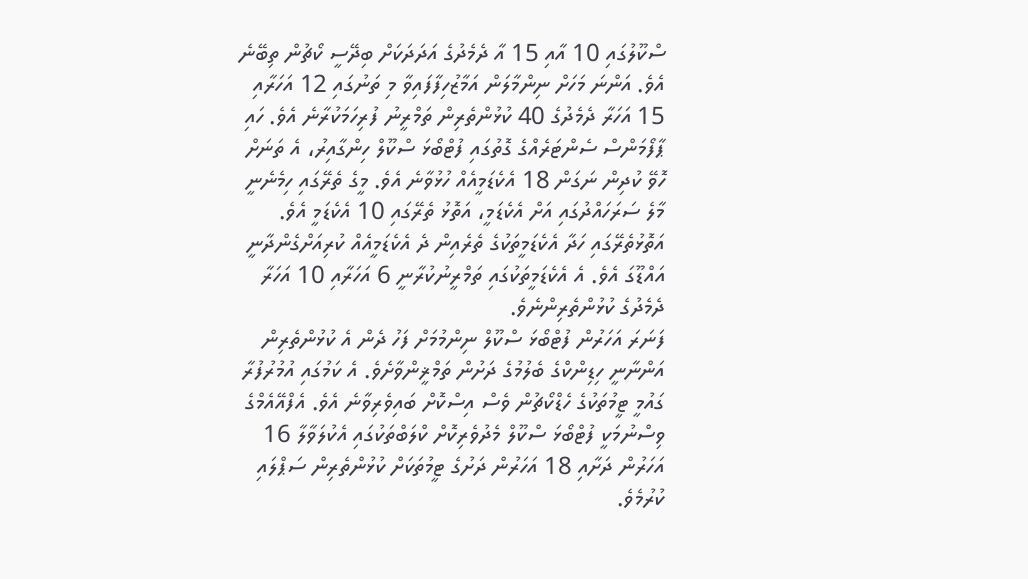ސްކޫލުގައި 10 އާއި 15 އާ ދެމެދުގެ އަދަދަކަށް ބިދޭސީ ކޯޗުން ތިބޭނެ އެވެ. އަންނަ މަހަށް ނިންމާލަން އަމާޒުހިފާފައިވާ މި ތަނުގައި 12 އަހަރާއި 15 އަހަރާ ދެމެދުގެ 40 ކުޅުންތެރިން ތަމްރީނު ފުރިހަމަކުރާނެ އެވެ. ހައި ޕާފޯމަންސް ސެންޓަރެއްގެ ގޮތުގައި ފުޓްބޯޅަ ސްކޫލް ހިންގާއިރު، އެ ތަނަށް ހޮވޭ ކުދިން ނަގަން 18 އެކެޑަމީއެއް ހުޅުވާނެ އެވެ. މީގެ ތެރޭގައި ހިމެނެނީ މާލެ ސަރަހައްދުގައި އަށް އެކެޑަމީ، އަތޮޅު ތެރޭގައި 10 އެކެޑަމީ އެވެ. އަތޮޅުތެރޭގައި ހަދާ އެކެޑަމީތަކުގެ ތެރެއިން ދެ އެކެޑަމީއެއް ކުރިއަށްގެންދާނީ އައްޑޫގަ އެވެ. އެ އެކެޑަމީތަކުގައި ތަމްރީނުކުރާނީ 6 އަހަރާއި 10 އަހަރާ ދެމެދުގެ ކުޅުންތެރިންނެވެ.
ފަނަރަ އަހަރުން ފުޓްބޯޅަ ސްކޫލް ނިންމުމަށް ފަހު ދެން އެ ކުޅުންތެރިން އަންނާނީ ހިޑިންކްގެ ބެލުމުގެ ދަށުން ތަމްޜީންވާށެވެ. އެ ކަމުގައި އުމުރުފުރާ ގައުމީ ޓީމުތަކުގެ ހެޑްކޯޗުން ވެސް އިސްކޮށް ބައިވެރިވާނެ އެވެ. އެފްއޭއެމްގެ ވިސްނުމަކީ ފުޓްބޯޅަ ސްކޫލް މެދުވެރިކޮށް ކްލަބްތަކުގައި އެކުލަވާލާ 16 އަހަރުން ދަށާއި 18 އަހަރުން ދަށުގެ ޓީމުތަކަށް ކުޅުންތެރިން ސަޕްލައި ކުރުމެވެ.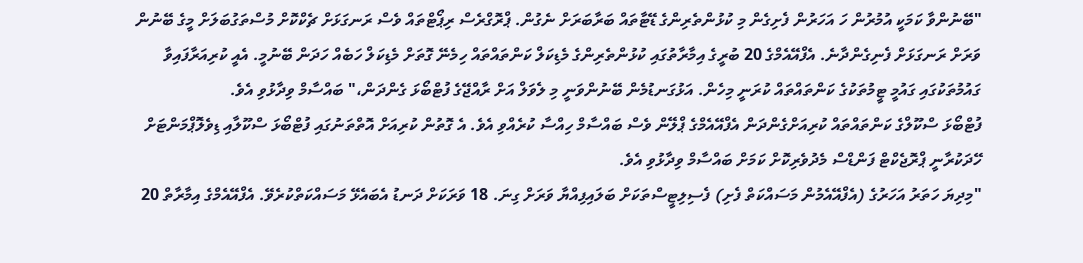"ބޭނުންވާ ކަމަކީ އުމުރުން ހަ އަހަރުން ފެށިގެން މި ކުޅުންތެރިންގެ ޑޭޓާތައް ބަރާބަރަށް ނެގުން. ޕްރޮގްރެސް ރިޕޯޓްތައް ވެސް ރަނގަޅަށް ޗެކްކޮށް މުސްތަގުބަލަށް މީގެ ބޭނުން ވަރަށް ރަނގަޅަށް ފެނިގެންދާނެ. އެފްއޭއެމްގެ 20 ބުރީގެ އިމާރާތުގައި ކުޅުންތެރިންގެ މެޑިކަލް ކަންތައްތައް ހިމެނޭ ގޮތަށް މެޑިކަލް ހަބެއް ހަދަން ބޭނުމީ. އެއީ ކުރިއަރާފައިވާ ގައުމުތަކުގައި ގައުމީ ޓީމުތަކުގެ ކަންތައްތައް ކުރަނީ މިހެން. އަޅުގަނޑުމެން ބޭނުންވަނީ މި ލެވަލް އަށް ރާއްޖޭގެ ފުޓްބޯޅަ ގެންދަން،" ބައްސާމް ވިދާޅުވި އެވެ.
ފުޓްބޯޅަ ސްކޫލްގެ ކަންތައްތައް ކުރިއަށްގެންދަން އެފްއޭއެމްގެ ޕްލޭން ވެސް ބައްސާމް ހިއްސާ ކުރެއްވި އެވެ. އެ ގޮތުން ކުރިއަށް އޮތްތަނުގައި ފުޓްބޯޅަ ސްކޫލާއި ޑިވެލޮޕްމަންޓަށް ހޭދަކުރާނީ ޕްރޮޖެކްޓް ފަންޑްސް މެދުވެރިކޮށް ކަމަށް ބައްސާމް ވިދާޅުވި އެވެ.
"މިދިޔަ ހަތަރު އަހަރުގެ (އެފްއޭއެމުން މަސައްކަތް ފެށި) ފެސިލިޓީސްތަކަށް ބަލައިފިއްޔާ ވަރަށް ގިނަ. 18 ވަރަކަށް ދަނޑު އެބައެޅޭ މަސައްކަތްކުރެވޭ. އެފްއޭއެމްގެ އިމާރާތް 20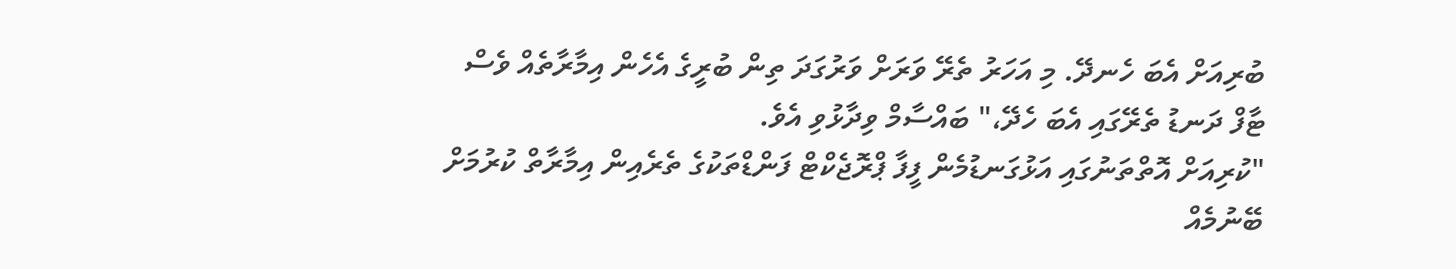ބުރިއަށް އެބަ ހެނދޭ. މި އަހަރު ތެރޭ ވަރަށް ވަރުގަދަ ތިން ބުރީގެ އެހެން އިމާރާތެއް ވެސް ޓާފް ދަނޑު ތެރޭގައި އެބަ ހެދޭ،" ބައްސާމް ވިދާޅުވި އެވެ.
"ކުރިއަށް އޮތްތަނުގައި އަޅުގަނޑުމެން ފީފާ ޕްރޮޖެކްޓް ފަންޑްތަކުގެ ތެރެއިން އިމާރާތް ކުރުމަށް ބޭނުމެއް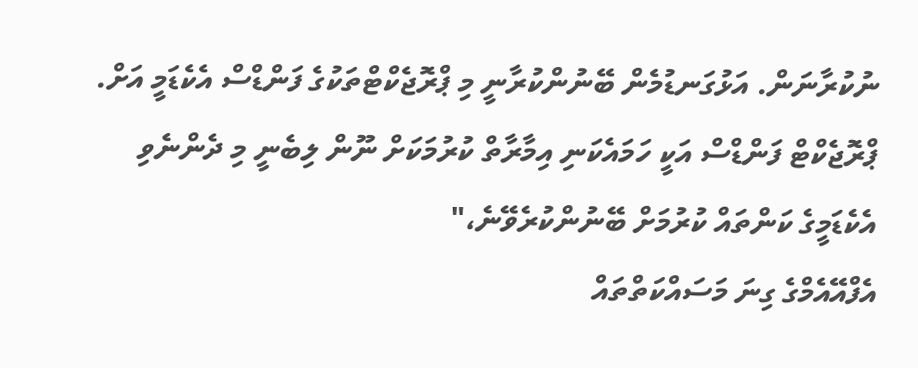ނުކުރާނަން. އަޅުގަނޑުމެން ބޭނުންކުރާނީ މި ޕްރޮޖެކްޓްތަކުގެ ފަންޑްސް އެކެޑަމީ އަށް. ޕްރޮޖެކްޓް ފަންޑްސް އަކީ ހަމައެކަނި އިމާރާތް ކުރުމަކަށް ނޫން ލިބެނީ މި ދެންނެވި އެކެޑަމީގެ ކަންތައް ކުރުމަށް ބޭނުންކުރެވޭނެ،"
އެފްއޭއެމްގެ ގިނަ މަސައްކަތްތައް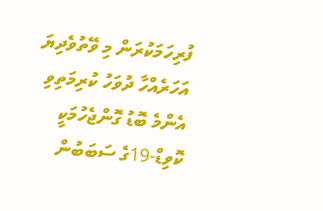ފުރިހަމަކުރަން މި ވޭތުވެދިޔަ އަހަރެއްހާ ދުވަހު ކުރިމަތިވި އެންމެ ބޮޑު ގޮންޖެހުމަކީ ކޮވިޑް-19ގެ ސަބަބުން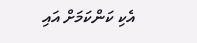އެކި ކަންކަމަށް އައި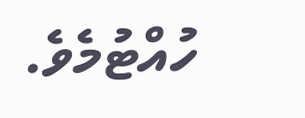ހުއްޓުމެވެ.